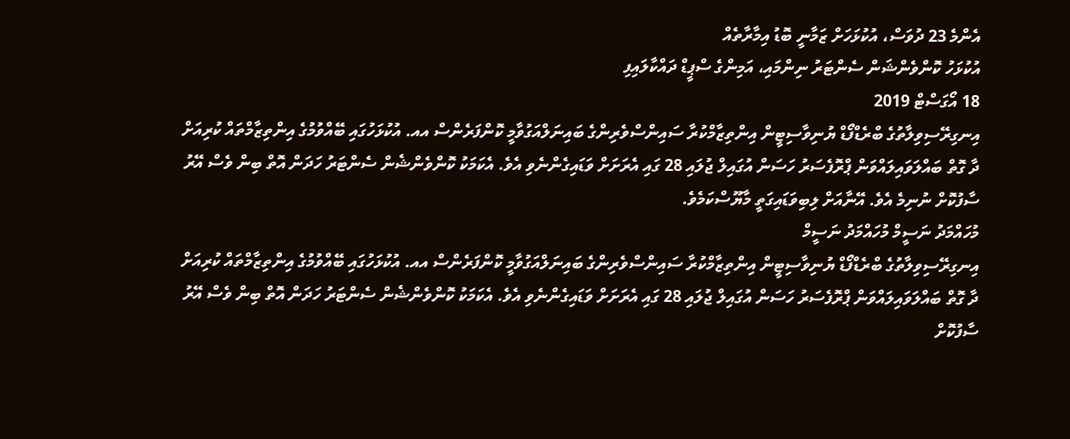އެންމެ 23 ދުވަސް، އުކުޅަހަށް ޒަމާނީ ބޮޑު އިމާރާތެއް
އުކުޅަހު ކޮންވެންޝަން ސެންޓަރު ނިންމައި، އަމިންގެ ސްޕީޑް ދައްކާލައިފި
18 އޯގަސްޓް 2019
އިނގިރޭސިވިލާތުގެ ބްރެޑްފޯޑް ޔުނިވާސިޓީން އިންތިޒާމްކުރާ ސައިންސްވެރިންގެ ބައިނަލްއަގުވާމީ ކޮންފަރެންސް އއ. އުކުޅަހުގައި ބޭއްވުމުގެ އިންތިޒާމްތައް ކުރިއަށް ދާ ގޮތް ބައްލަވައިލައްވަން ޕްރޮފެސަރު ހަސަން އުގައިލް ޖުލައި 28 ގައި އެރަށަށް ވަޑައިގެންނެވި އެވެ. އެކަމަކު ކޮންވެންޝެން ސެންޓަރު ހަދަން އޮތް ބިން ވެސް އޭރު ސާފުކޮށް ނުނިމެ އެވެ. އޭނާއަށް ލިބިވަޑައިގަތީ މާޔޫސްކަމެވެ.
މުހައްމަދު ނަސީމް މުހައްމަދު ނަސީމް
އިނގިރޭސިވިލާތުގެ ބްރެޑްފޯޑް ޔުނިވާސިޓީން އިންތިޒާމްކުރާ ސައިންސްވެރިންގެ ބައިނަލްއަގުވާމީ ކޮންފަރެންސް އއ. އުކުޅަހުގައި ބޭއްވުމުގެ އިންތިޒާމްތައް ކުރިއަށް ދާ ގޮތް ބައްލަވައިލައްވަން ޕްރޮފެސަރު ހަސަން އުގައިލް ޖުލައި 28 ގައި އެރަށަށް ވަޑައިގެންނެވި އެވެ. އެކަމަކު ކޮންވެންޝެން ސެންޓަރު ހަދަން އޮތް ބިން ވެސް އޭރު ސާފުކޮށް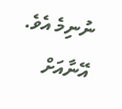ނުނިމެ އެވެ. އޭނާއަށް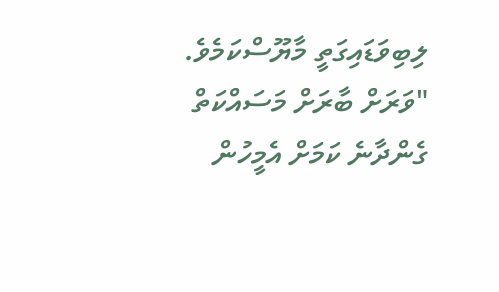ލިބިވަޑައިގަތީ މާޔޫސްކަމެވެ.
"ވަރަށް ބާރަށް މަސައްކަތް ގެންދާނެ ކަމަށް އެމީހުން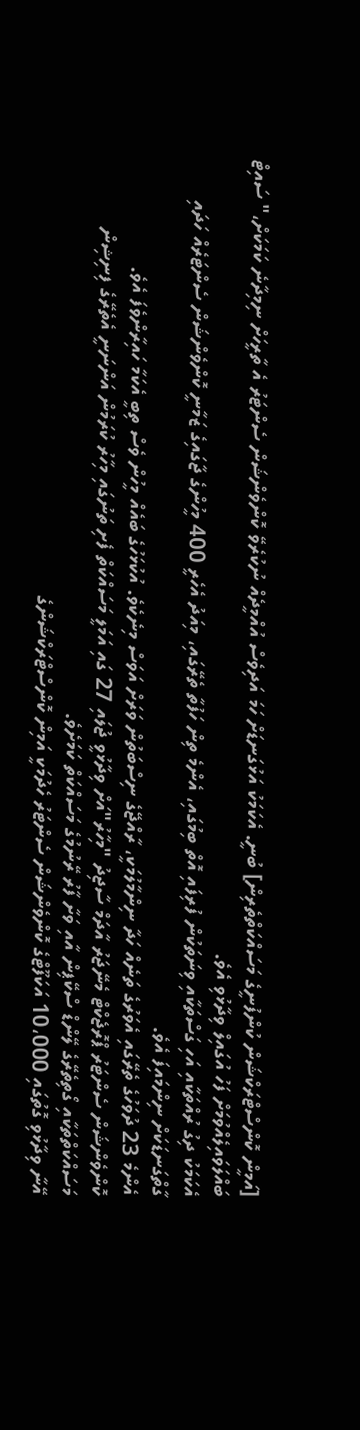[އަމީން ކޮންސްޓްރަކްޝަން ކުންފުނީގެ މަސައްކަތްތެރިން] ބުނީ. އެކަމަކު އަޅުގަނޑަށް ހަމަ އަދިވެސް އުއްމީދެއް ނުކުރެވޭ ކޮންވެންޝަން ސެންޓަރު އެ ތާރީހަށް ނިމިދާނެ ކަމަކަށް،" ސައިޓް ބައްލަވައިލެއްވުމަށް ފަހު އުގައިލް ވިދާޅުވި އެވެ.
އެކަމަކު ދިގު ރުއްތަކާއި އަހި ގަސްތަކާއި ވިނަތަކުން ފުރިފައި އޮތް ބިމުގައި، އެންމެ ތިން ހަފުތާ ތެރޭގައި، މިއަދު އެހެރީ 400 މީހުންގެ ޖާގައިގެ ޒަމާނީ ކޮންވެންޝަން ސެންޓަރެއް ހަދައި ގާތްގަނޑަކަށް ނިންމައިފަ އެވެ.
އެންމެ 23 ދުވަހުގެ ތެރޭގައި އެވަރުގެ ތަނެއް ހަދާ ނިންމާލުމަކީ، ރާއްޖޭގެ ނިސްބަތުން ވަރަށް އަވަސް މިނެކެވެ. އުކުޅަހުގެ ބައެއް މީހުން ވެސް ތިބީ އެކަމާ ހައިރާންވެފަ އެވެ.
ކޮންވެންޝަން ސެންޓަރު ޕްރޮޖެކްޓް މެނޭޖަރު އާދަމް ސާޖިދު "މިހާރު"އަށް ވިދާޅުވީ ޖުލައި 27 ގައި އަމަލީ މަސައްކަތް ފެށި ތަނުގައި މިހާރު ކުރަމުން އަންނަނީ އެތެރޭގެ ފިނިޝިން މަސައްކަތްތަކާއި ގޯތިތެރޭގެ ލޭންޑް ސްކޭޕިން އާއި ވަށާ ފާރު ރޭނުމުގެ މަސައްކަތް ކަމަށެވެ.
އޭނާ ވިދާޅުވި ގޮތުގައި 10،000 އަކަފޫޓްގެ ކޮންވެންޝަން ސެންޓަރު ހެދުމަކީ އަމިން ކޮންސްޓްރަކްޝަންގެ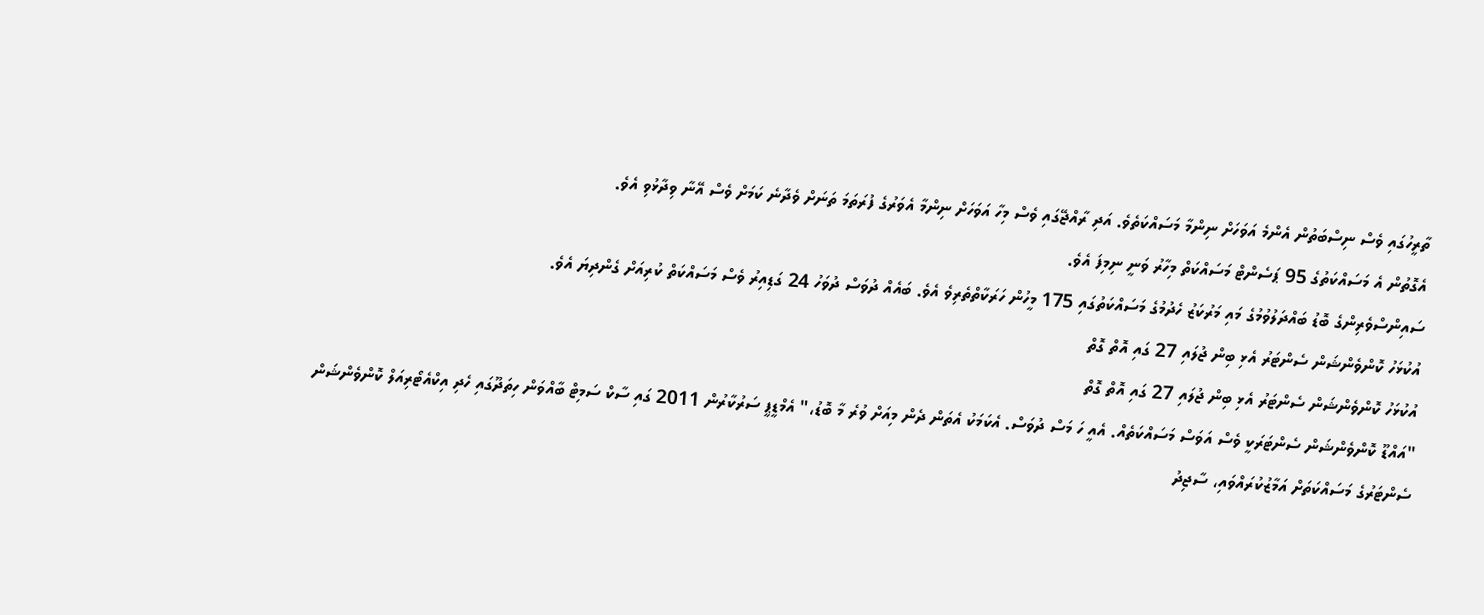ތާރީހުގައި ވެސް ނިސްބަތުން އެންމެ އަވަހަށް ނިންމާ މަސައްކަތެވެ. އަދި ރާއްޖޭގައި ވެސް މިހާ އަވަހަށް ނިންމާ އެވަރުގެ ފުރަތަމަ ތަނަށް ވެދާނެ ކަމަށް ވެސް އޭނާ ވިދާޅުވި އެވެ.
އެގޮތުން އެ މަސައްކަތުގެ 95 ޕަސެންޓް މަސައްކަތް މިހާރު ވަނީ ނިމިފަ އެވެ.
ސައިންސްވެރިންގެ ބޮޑު ބައްދަލުވުމުގެ މައި މަރުކަޒު ހެދުމުގެ މަސައްކަތުގައި 175 މީހުން ހަރަކާތްތެރިވެ އެވެ. ބައެއް ދުވަސް ދުވަހު 24 ގަޑިއިރު ވެސް މަސައްކަތް ކުރިއަށް ގެންދިޔަ އެވެ.
އުކުޅަހު ކޮންވެންޝަން ސެންޓަރު އެޅި ބިން ޖުލައި 27 ގައި އޮތް ގޮތް
އުކުޅަހު ކޮންވެންޝަން ސެންޓަރު އެޅި ބިން ޖުލައި 27 ގައި އޮތް ގޮތް
"އައްޑޫ ކޮންވެންޝަން ސެންޓަރަކީ ވެސް އަވަސް މަސައްކަތެއް. އެއީ ހަ މަސް ދުވަސް. އެކަމަކު އެތަން ދެން މިއަށް ވުރެ މާ ބޮޑު،" އެމްޑީޕީ ސަރުކާރުން 2011 ގައި ސާކް ސަމިޓް ބާއްވަން ހިތަދޫގައި ހެދި އިކްއެޓޯރިއަލް ކޮންވެންޝަން ސެންޓަރުގެ މަސައްކަތަށް އަމާޒުކުރައްވައި، ސާޖިދު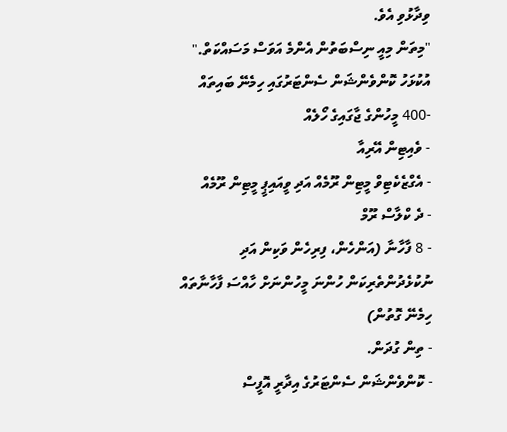ވިދާޅުވި އެވެ.
"މިތަން މިއީ ނިސްބަތުން އެންމެ އަވަސް މަސައްކަތް."
އުކުޅަހު ކޮންވެންޝަން ސެންޓަރުގައި ހިމެނޭ ބައިތައް
-400 މީހުންގެ ޖާގައިގެ ހޯލެއް
- ވެއިޓިން އޭރިއާ
- އެގްޒެކެޓިވް މީޓިން ރޫމެއް އަދި ވީއައިޕީ މީޓިން ރޫމެއް
- ދެ ކްލާސް ރޫމް
- 8 ފާހާނާ (އަންހެން، ފިރިހެން ވަކިން އަދި ނުކުޅެދުންތެރިކަން ހުންނަ މީހުންނަށް ހާއްސަ ފާހާނާތައް ހިމެނޭ ގޮތުން)
- ތިން ގުދަން.
- ކޮންވެންޝަން ސެންޓަރުގެ އިދާރީ އޮފީސް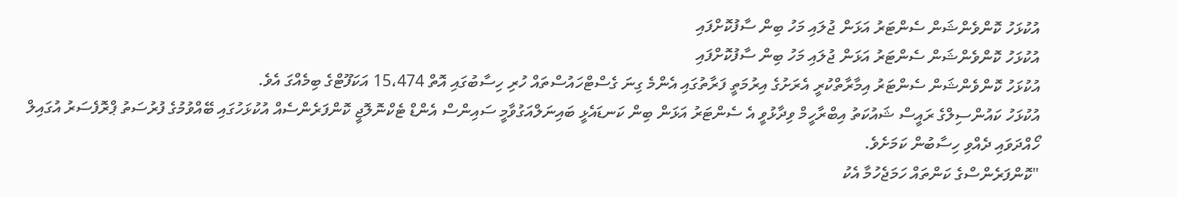އުކުޅަހު ކޮންވެންޝަން ސެންޓަރު އަޅަން ޖުލައި މަހު ބިން ސާފުކޮށްފައި
އުކުޅަހު ކޮންވެންޝަން ސެންޓަރު އަޅަން ޖުލައި މަހު ބިން ސާފުކޮށްފައި
އުކުޅަހު ކޮންވެންޝަން ސެންޓަރު އިމާރާތްކުރީ އެރަށުގެ އިރުމަތީ ފަރާތުގައި އެންމެ ގިނަ ގެސްޓްހައުސްތައް ހުރި ހިސާބުގައި އޮތް 15،474 އަކަފޫޓްގެ ބިމެއްގަ އެވެ.
އުކުޅަހު ކައުންސިލްގެ ރައީސް ޝައުކަތު އިބްރާހީމް ވިދާޅުވީ އެ ސެންޓަރު އަޅަން ބިން ކަނޑައެޅީ ބައިނަލްއަގުވާމީ ސައިންސް އެންޑް ޓެކްނޮލޮޖީ ކޮންފަރެންސެއް އުކުޅަހުގައި ބޭއްވުމުގެ ފުރުސަތު ޕްރޮފެސަރު އުގައިލް ހޯއްދަވައި ދެއްވި ހިސާބުން ކަމަށެވެ.
"ކޮންފަރެންސްގެ ކަންތައް ހަމަޖެހުމާ އެކު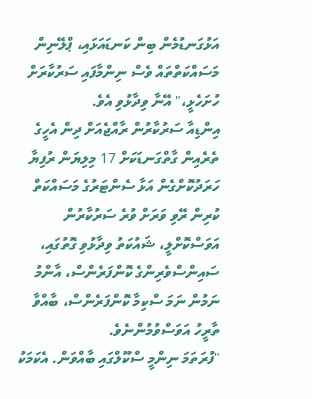އަޅުގަނޑުމެން ބިން ކަނޑައަޅައި، ޕްލޭނިން މަސައްކަތްތައް ވެސް ނިންމާފައި ސަރުކާރަށް ހުށަހެޅީ،" އޭނާ ވިދާޅުވި އެވެ.
އިންޑިއާ ސަރުކާރުން ރާއްޖެއަށް ދިން އެހީގެ ތެރެއިން ގާތްގަނޑަކަށް 17 މިލިޔަން ރުފިޔާ ހަރަދުކޮށްގެން އަޅާ ސެންޓަރުގެ މަސައްކަތް ކުރިން ރޭވި ވަރަށް ވުރެ ސަރުކާރުން އަވަސްކޮށްލީ، ޝައުކަތު ވިދާޅުވި ގޮތުގައި، ސައިންސްވެރިންގެ ކޮންފަރެންސް، އާންމު ނަމުން ނަމަ ސްކިމާ ކޮންފަރެންސް، ބާއްވާ ތާރީހު އަވަސްވުމުންނެވެ.
"ފުރަތަމަ ނިންމީ ސްކޫލްގައި ބާއްވަން. އެކަމަކު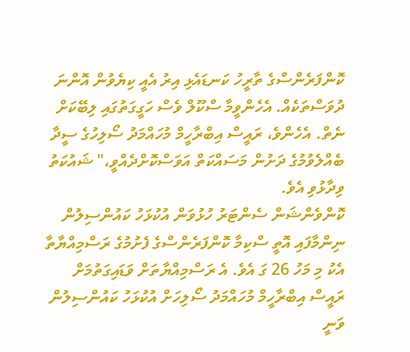ކޮންފަރެންސްގެ ތާރީހު ކަނޑައެޅި އިރު އެއީ ކިޔެވުން އޮންނަ ދުވަސްތަކެއް. އެހެންވީމާ ސްކޫލް ވެސް ހަގީގަތުގައި ލިބޭކަށް ނެތް. އެހެންވެ، ރައީސް އިބްރާހީމް މުހައްމަދު ސޯލިހުގެ ސީދާ ބެއްލެވުމުގެ ދަށުން މަސައްކަތް އަވަސްކޮށްދެއްވީ،" ޝައުކަތު ވިދާޅުވި އެވެ.
ކޮންވެންޝަން ސެންޓަރު ހުޅުވަން އުކުޅަހު ކައުންސިލުން ނިންމާފައި އޮތީ ސްކިމާ ކޮންފަރެންސްގެ ފެށުމުގެ ރަސްމިއްޔާތާ އެކު މި މަހު 26 ގަ އެވެ. އެ ރަސްމިއްޔާތަށް ވަޑައިގަތުމަށް ރައީސް އިބްރާހީމް މުހައްމަދު ސޯލިހަށް އުކުޅަހު ކައުންސިލުން ވަނީ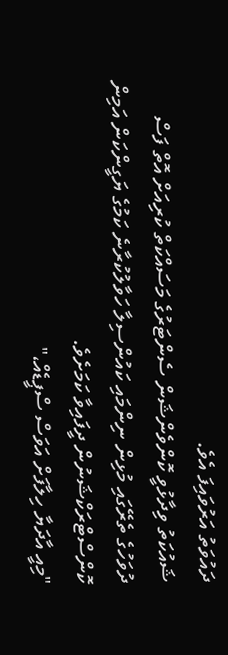ދައުވަތު އަރުވައިފަ އެވެ.
ޝައުކަތު ވިދާޅުވީ ކޮންވެންޝަން ސެންޓަރުގެ މަސައްކަތް ކުރިއަށް އޮތް ފަސް ދުވަހުގެ ތެރޭގައި މުޅިން ނިންމައި ކައުންސިލާ ހަވާލުކުރާނެ ކަމުގެ ޔަގީންކަން އަމިން ކޮންސްޓްރަކްޝަނުން ދީފައިވާ ކަމަށެވެ.
"މިއީ އާދަޔާ ހިލާފަށް އަވަސް ސްޕީޑެއް،"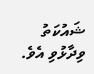ޝައުކަތު ވިދާޅުވި އެވެ.